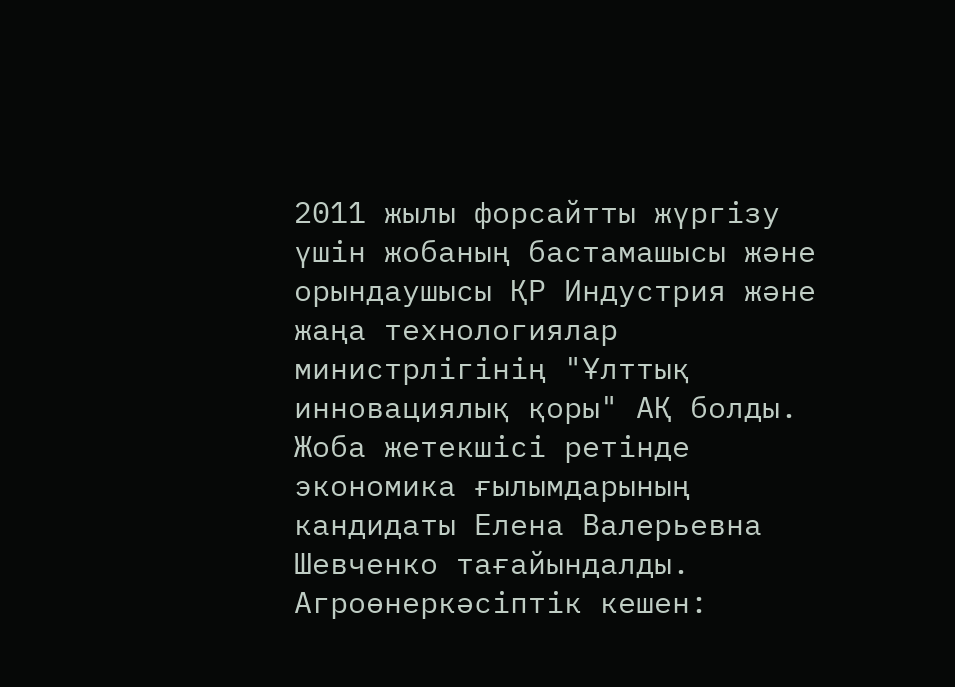2011 жылы форсайтты жүргізу үшін жобаның бастамашысы және орындаушысы ҚР Индустрия және жаңа технологиялар министрлігінің "Ұлттық инновациялық қоры" АҚ болды. Жоба жетекшісі ретінде экономика ғылымдарының кандидаты Елена Валерьевна Шевченко тағайындалды.
Агроөнеркәсіптік кешен: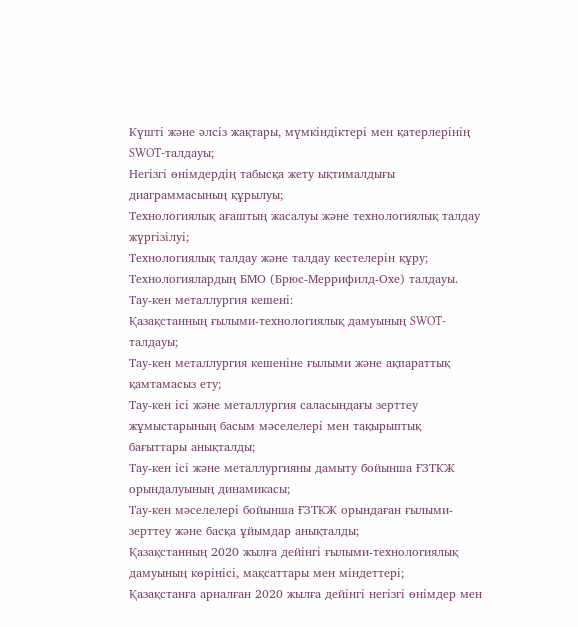Күшті және әлсіз жақтары, мүмкіндіктері мен қатерлерінің SWOT-талдауы;
Негізгі өнімдердің табысқа жету ықтималдығы диаграммасының құрылуы;
Технологиялық ағаштың жасалуы және технологиялық талдау жүргізілуі;
Технологиялық талдау және талдау кестелерін құру;
Технологиялардың БМО (Брюс-Меррифилд-Охе) талдауы.
Тау-кен металлургия кешені:
Қазақстанның ғылыми-технологиялық дамуының SWOT-талдауы;
Тау-кен металлургия кешеніне ғылыми және ақпараттық қамтамасыз ету;
Тау-кен ісі және металлургия саласындағы зерттеу жұмыстарының басым мәселелері мен тақырыптық бағыттары анықталды;
Тау-кен ісі және металлургияны дамыту бойынша ҒЗТКЖ орындалуының динамикасы;
Тау-кен мәселелері бойынша ҒЗТКЖ орындаған ғылыми-зерттеу және басқа ұйымдар анықталды;
Қазақстанның 2020 жылға дейінгі ғылыми-технологиялық дамуының көрінісі, мақсаттары мен міндеттері;
Қазақстанға арналған 2020 жылға дейінгі негізгі өнімдер мен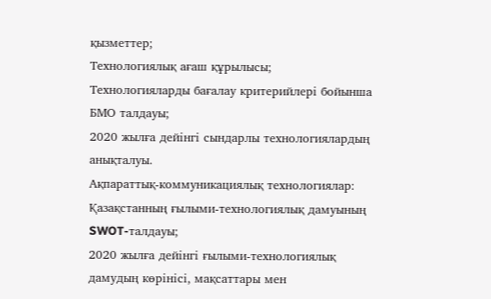қызметтер;
Технологиялық ағаш құрылысы;
Технологияларды бағалау критерийлері бойынша БМО талдауы;
2020 жылға дейінгі сындарлы технологиялардың анықталуы.
Ақпараттық-коммуникациялық технологиялар:
Қазақстанның ғылыми-технологиялық дамуының SWOT-талдауы;
2020 жылға дейінгі ғылыми-технологиялық дамудың көрінісі, мақсаттары мен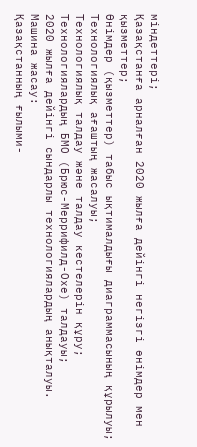міндеттері;
Қазақстанға арналған 2020 жылға дейінгі негізгі өнімдер мен қызметтер;
Өнімдер (қызметтер) табыс ықтималдығы диаграммасының құрылуы;
Технологиялық ағаштың жасалуы;
Технологиялық талдау және талдау кестелерін құру;
Технологиялардың БМО (Брюс-Меррифилд-Охе) талдауы;
2020 жылға дейінгі сындарлы технологиялардың анықталуы.
Машина жасау:
Қазақстанның ғылыми-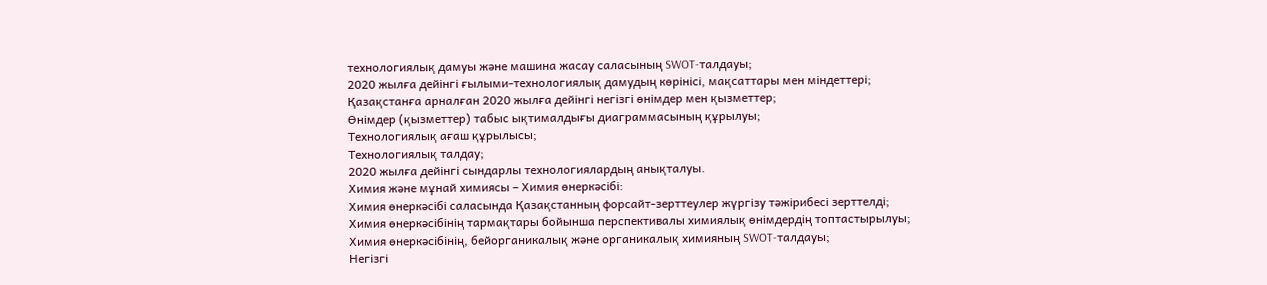технологиялық дамуы және машина жасау саласының SWOT-талдауы;
2020 жылға дейінгі ғылыми-технологиялық дамудың көрінісі, мақсаттары мен міндеттері;
Қазақстанға арналған 2020 жылға дейінгі негізгі өнімдер мен қызметтер;
Өнімдер (қызметтер) табыс ықтималдығы диаграммасының құрылуы;
Технологиялық ағаш құрылысы;
Технологиялық талдау;
2020 жылға дейінгі сындарлы технологиялардың анықталуы.
Химия және мұнай химиясы – Химия өнеркәсібі:
Химия өнеркәсібі саласында Қазақстанның форсайт-зерттеулер жүргізу тәжірибесі зерттелді;
Химия өнеркәсібінің тармақтары бойынша перспективалы химиялық өнімдердің топтастырылуы;
Химия өнеркәсібінің, бейорганикалық және органикалық химияның SWOT-талдауы;
Негізгі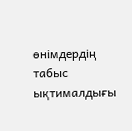өнімдердің табыс ықтималдығы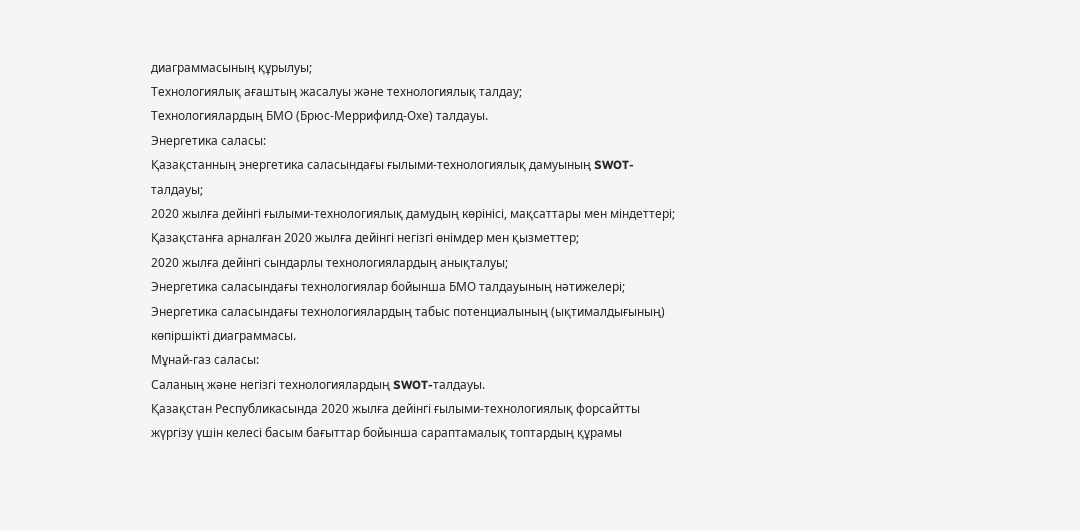диаграммасының құрылуы;
Технологиялық ағаштың жасалуы және технологиялық талдау;
Технологиялардың БМО (Брюс-Меррифилд-Охе) талдауы.
Энергетика саласы:
Қазақстанның энергетика саласындағы ғылыми-технологиялық дамуының SWOT-талдауы;
2020 жылға дейінгі ғылыми-технологиялық дамудың көрінісі, мақсаттары мен міндеттері;
Қазақстанға арналған 2020 жылға дейінгі негізгі өнімдер мен қызметтер;
2020 жылға дейінгі сындарлы технологиялардың анықталуы;
Энергетика саласындағы технологиялар бойынша БМО талдауының нәтижелері;
Энергетика саласындағы технологиялардың табыс потенциалының (ықтималдығының) көпіршікті диаграммасы.
Мұнай-газ саласы:
Саланың және негізгі технологиялардың SWOT-талдауы.
Қазақстан Республикасында 2020 жылға дейінгі ғылыми-технологиялық форсайтты жүргізу үшін келесі басым бағыттар бойынша сараптамалық топтардың құрамы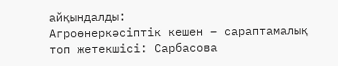айқындалды:
Агроөнеркәсіптік кешен – сараптамалық топ жетекшісі: Сарбасова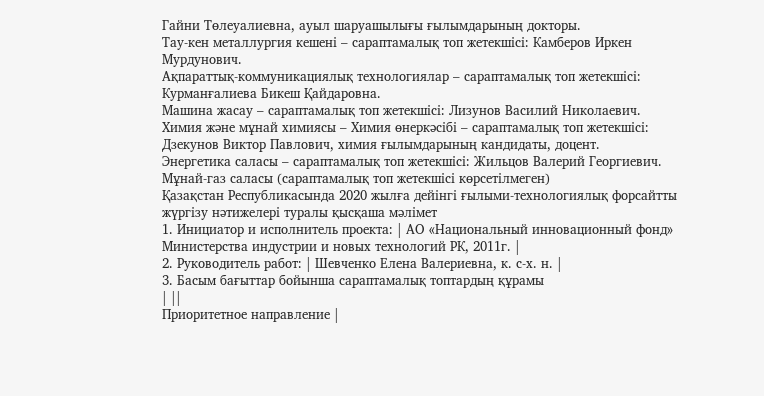Гайни Төлеуалиевна, ауыл шаруашылығы ғылымдарының докторы.
Тау-кен металлургия кешені – сараптамалық топ жетекшісі: Камберов Иркен Мурдунович.
Ақпараттық-коммуникациялық технологиялар – сараптамалық топ жетекшісі: Курманғалиева Бикеш Қайдаровна.
Машина жасау – сараптамалық топ жетекшісі: Лизунов Василий Николаевич.
Химия және мұнай химиясы – Химия өнеркәсібі – сараптамалық топ жетекшісі: Дзекунов Виктор Павлович, химия ғылымдарының кандидаты, доцент.
Энергетика саласы – сараптамалық топ жетекшісі: Жильцов Валерий Георгиевич.
Мұнай-газ саласы (сараптамалық топ жетекшісі көрсетілмеген)
Қазақстан Республикасында 2020 жылға дейінгі ғылыми-технологиялық форсайтты жүргізу нәтижелері туралы қысқаша мәлімет
1. Инициатор и исполнитель проекта: | АО «Национальный инновационный фонд» Министерства индустрии и новых технологий РК, 2011г. |
2. Руководитель работ: | Шевченко Елена Валериевна, к. с-х. н. |
3. Басым бағыттар бойынша сараптамалық топтардың құрамы
| ||
Приоритетное направление |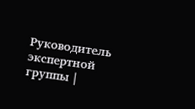Руководитель экспертной группы |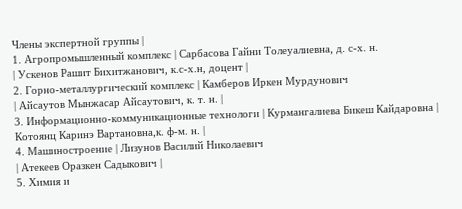Члены экспертной группы |
1. Агропромышленный комплекс | Сарбасова Гайни Толеуалиевна, д. с-х. н.
| Ускенов Рашит Бихитжанович, к.с-х.н, доцент |
2. Горно-металлургический комплекс | Камберов Иркен Мурдунович
| Айсаутов Мынжасар Айсаутович, к. т. н. |
3. Информационно-коммуникационные технологи | Курмангалиева Бикеш Кайдаровна | Котоянц Каринэ Вартановна,к. ф-м. н. |
4. Машиностроение | Лизунов Василий Николаевич
| Атекеев Оразкен Садыкович |
5. Химия и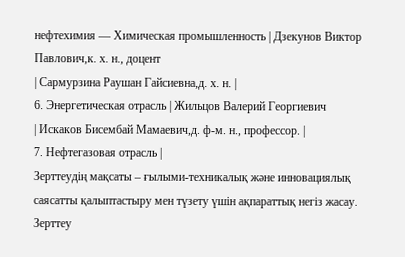нефтехимия — Химическая промышленность | Дзекунов Виктор Павлович,к. х. н., доцент
| Сармурзина Раушан Гайсиевна,д. х. н. |
6. Энергетическая отрасль | Жильцов Валерий Георгиевич
| Искаков Бисембай Мамаевич,д. ф-м. н., профессор. |
7. Нефтегазовая отрасль |
Зерттеудің мақсаты – ғылыми-техникалық және инновациялық саясатты қалыптастыру мен түзету үшін ақпараттық негіз жасау.
Зерттеу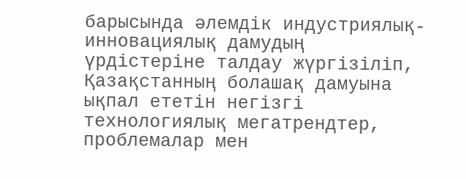барысында әлемдік индустриялық-инновациялық дамудың үрдістеріне талдау жүргізіліп, Қазақстанның болашақ дамуына ықпал ететін негізгі технологиялық мегатрендтер, проблемалар мен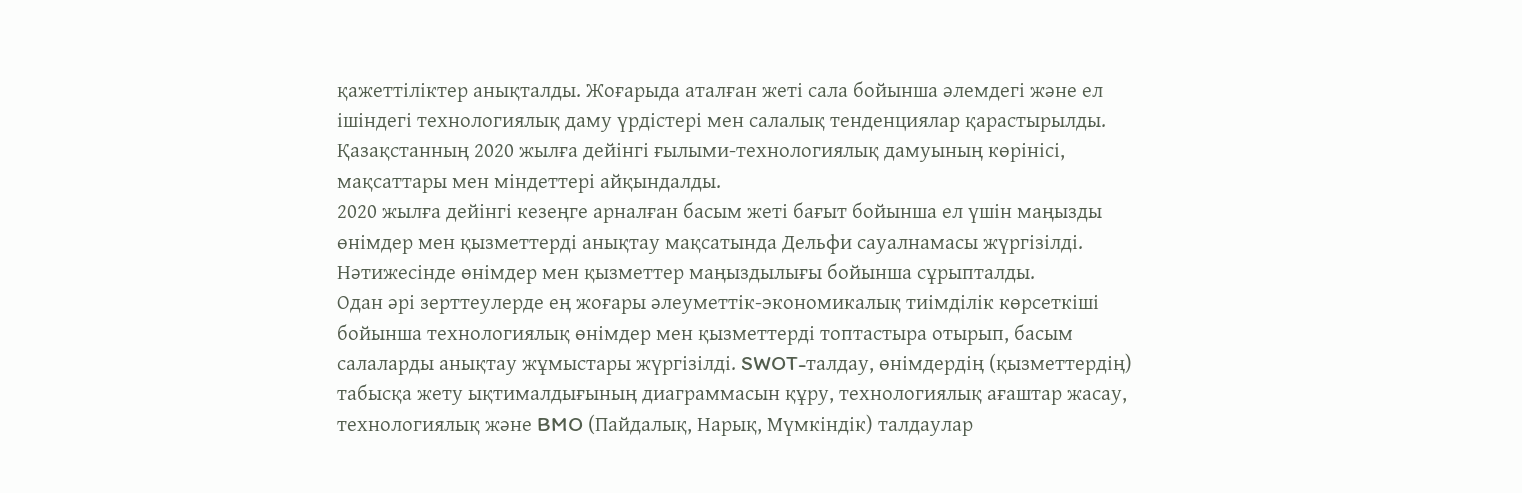қажеттіліктер анықталды. Жоғарыда аталған жеті сала бойынша әлемдегі және ел ішіндегі технологиялық даму үрдістері мен салалық тенденциялар қарастырылды. Қазақстанның 2020 жылға дейінгі ғылыми-технологиялық дамуының көрінісі, мақсаттары мен міндеттері айқындалды.
2020 жылға дейінгі кезеңге арналған басым жеті бағыт бойынша ел үшін маңызды өнімдер мен қызметтерді анықтау мақсатында Дельфи сауалнамасы жүргізілді. Нәтижесінде өнімдер мен қызметтер маңыздылығы бойынша сұрыпталды.
Одан әрі зерттеулерде ең жоғары әлеуметтік-экономикалық тиімділік көрсеткіші бойынша технологиялық өнімдер мен қызметтерді топтастыра отырып, басым салаларды анықтау жұмыстары жүргізілді. SWOT-талдау, өнімдердің (қызметтердің) табысқа жету ықтималдығының диаграммасын құру, технологиялық ағаштар жасау, технологиялық және BMO (Пайдалық, Нарық, Мүмкіндік) талдаулар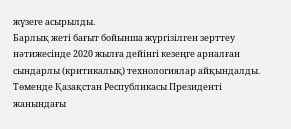жүзеге асырылды.
Барлық жеті бағыт бойынша жүргізілген зерттеу нәтижесінде 2020 жылға дейінгі кезеңге арналған сындарлы (критикалық) технологиялар айқындалды.
Төменде Қазақстан Республикасы Президенті жанындағы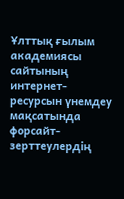Ұлттық ғылым академиясы сайтының интернет-ресурсын үнемдеу мақсатында форсайт-зерттеулердің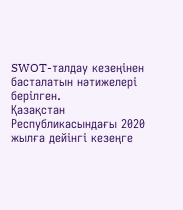SWOT-талдау кезеңінен басталатын нәтижелері берілген.
Қазақстан Республикасындағы 2020 жылға дейінгі кезеңге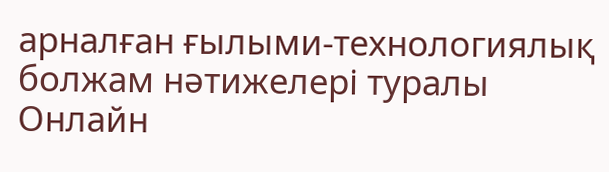арналған ғылыми-технологиялық болжам нәтижелері туралы
Онлайн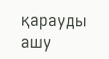қарауды ашу